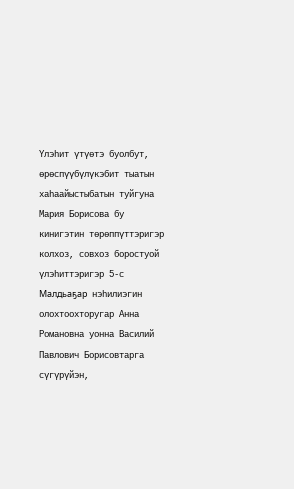Үлэһит үтүөтэ буолбут, өрөспүүбүлүкэбит тыатын хаһаайыстыбатын туйгуна Мария Борисова бу кинигэтин төрөппүттэригэр колхоз, совхоз боростуой үлэһиттэригэр 5-с Малдьаҕар нэһилиэгин олохтоохторугар Анна Романовна уонна Василий Павлович Борисовтарга сүгүрүйэн,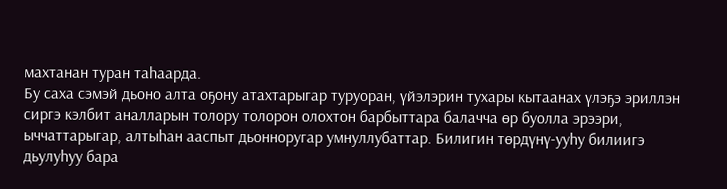махтанан туран таһаарда.
Бу саха сэмэй дьоно алта оҕону атахтарыгар туруоран, үйэлэрин тухары кытаанах үлэҕэ эриллэн сиргэ кэлбит аналларын толору толорон олохтон барбыттара балачча өр буолла эрээри, ыччаттарыгар, алтыһан ааспыт дьонноругар умнуллубаттар. Билигин төрдүнү-ууһу билиигэ дьулуһуу бара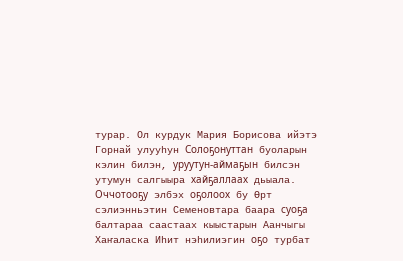турар. Ол курдук Мария Борисова ийэтэ Горнай улууһун Солоҕонуттан буоларын кэлин билэн, уруутун-аймаҕын билсэн утумун салгыыра хайҕаллаах дьыала.
Оччотооҕу элбэх оҕолоох бу Өрт сэлиэнньэтин Семеновтара баара суоҕа балтараа саастаах кыыстарын Аанчыгы Хаҥаласка Иһит нэһилиэгин оҕо турбат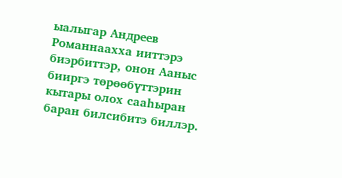ыалыгар Андреев Романнаахха ииттэрэ биэрбиттэр, онон Ааныс бииргэ төрөөбүттэрин кытары олох сааһыран баран билсибитэ биллэр.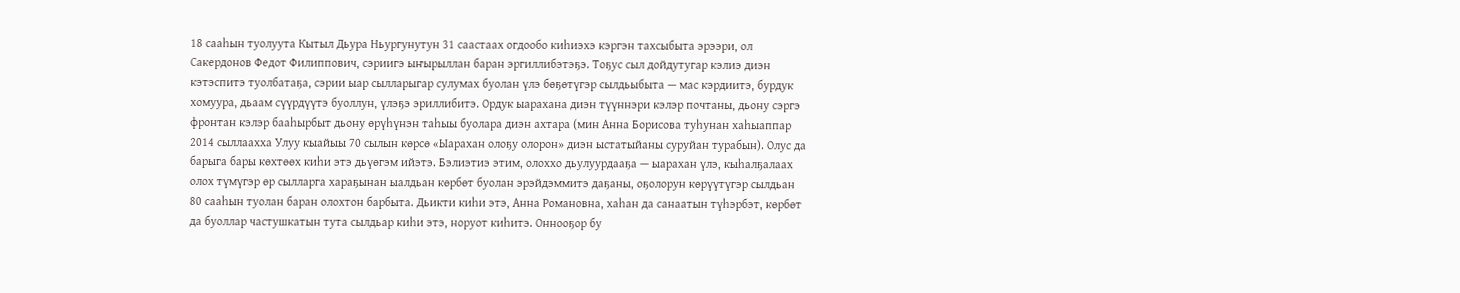18 сааһын туолуута Кытыл Дьура Ньургунутун 31 саастаах огдообо киһиэхэ кэргэн тахсыбыта эрээри, ол Сакердонов Федот Филиппович, сэриигэ ыҥырыллан баран эргиллибэтэҕэ. Тоҕус сыл дойдутугар кэлиэ диэн кэтэспитэ туолбатаҕа, сэрии ыар сылларыгар сулумах буолан үлэ бөҕөтүгэр сылдьыбыта — мас кэрдиитэ, бурдук хомуура, дьаам сүүрдүүтэ буоллун, үлэҕэ эриллибитэ. Ордук ыарахана диэн түүннэри кэлэр почтаны, дьону сэргэ фронтан кэлэр бааһырбыт дьону өрүһүнэн таһыы буолара диэн ахтара (мин Анна Борисова туһунан хаһыаппар 2014 сыллаахха Улуу кыайыы 70 сылын көрсө «Ыарахан олоҕу олорон» диэн ыстатыйаны суруйан турабын). Олус да барыга бары көхтөөх киһи этэ дьүөгэм ийэтэ. Бэлиэтиэ этим, олоххо дьулуурдааҕа — ыарахан үлэ, кыһалҕалаах олох түмүгэр өр сылларга хараҕынан ыалдьан көрбөт буолан эрэйдэммитэ даҕаны, оҕолорун көрүүтүгэр сылдьан 80 сааһын туолан баран олохтон барбыта. Дьикти киһи этэ, Анна Романовна, хаһан да санаатын түһэрбэт, көрбөт да буоллар частушкатын тута сылдьар киһи этэ, норуот киһитэ. Оннооҕор бу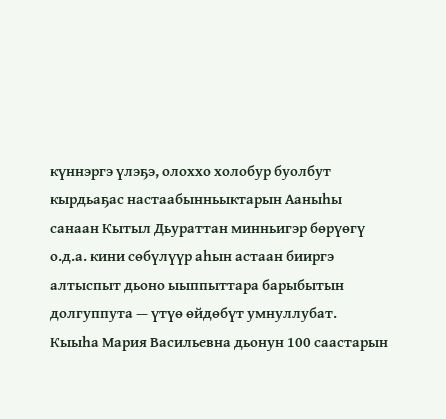күннэргэ үлэҕэ, олоххо холобур буолбут кырдьаҕас настаабынньыктарын Ааныһы санаан Кытыл Дьураттан минньигэр бөрүөгү о.д.а. кини сөбүлүүр аһын астаан бииргэ алтыспыт дьоно ыыппыттара барыбытын долгуппута — үтүө өйдөбүт умнуллубат.
Кыыһа Мария Васильевна дьонун 100 саастарын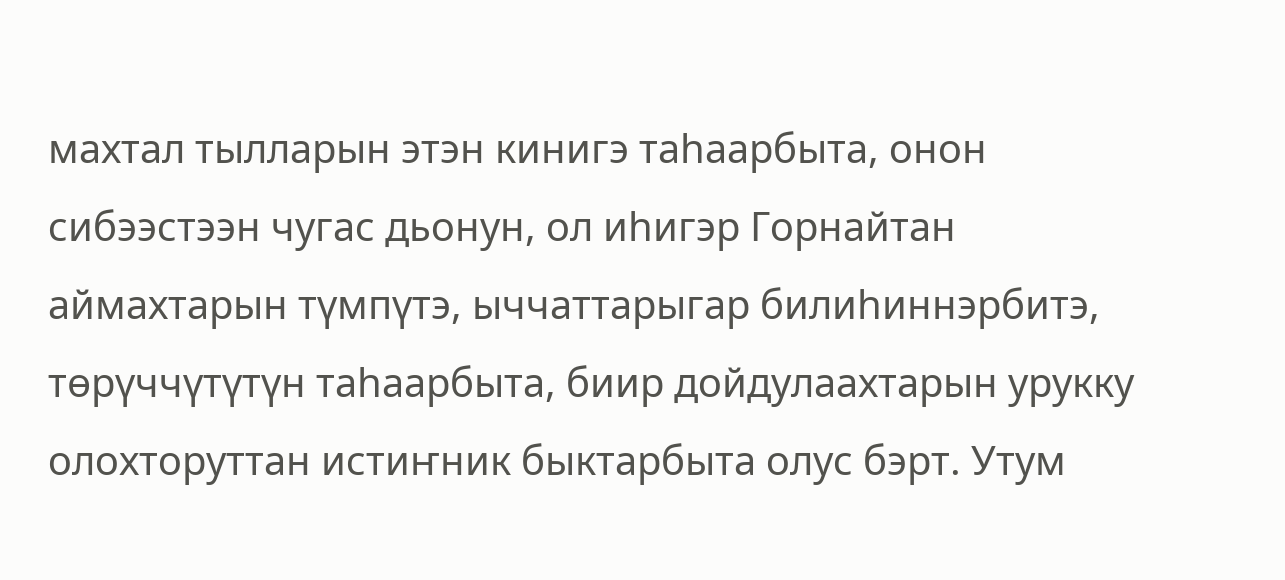махтал тылларын этэн кинигэ таһаарбыта, онон сибээстээн чугас дьонун, ол иһигэр Горнайтан аймахтарын түмпүтэ, ыччаттарыгар билиһиннэрбитэ, төрүччүтүтүн таһаарбыта, биир дойдулаахтарын урукку олохторуттан истиҥник быктарбыта олус бэрт. Утум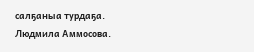салҕаныа турдаҕа.
Людмила Аммосова.